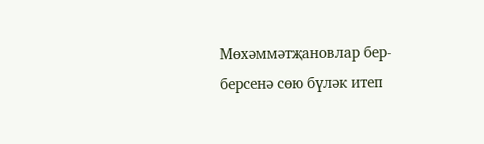Мөхәммәтҗановлар бер-берсенә сөю бүләк итеп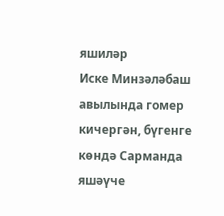яшиләр
Иске Минзәләбаш авылында гомер кичергән, бүгенге көндә Сарманда яшәүче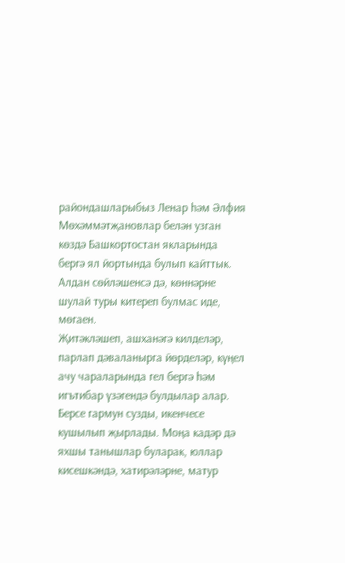райондашларыбыз Ленар һәм Әлфия Мөхәммәтҗановлар белән узган көздә Башкортостан якларында бергә ял йортында булып кайттык. Алдан сөйләшенсә дә, көннәрне шулай туры китереп булмас иде, мөгаен.
Җитәкләшеп, ашханәгә килделәр, парлап дәваланырга йөрделәр, күңел ачу чараларында гел бергә һәм игътибар үзәгендә булдылар алар. Берсе гармун сузды, икенчесе кушылып җырлады. Моңа кадәр дә яхшы танышлар буларак, юллар кисешкәндә, хатирәләрне, матур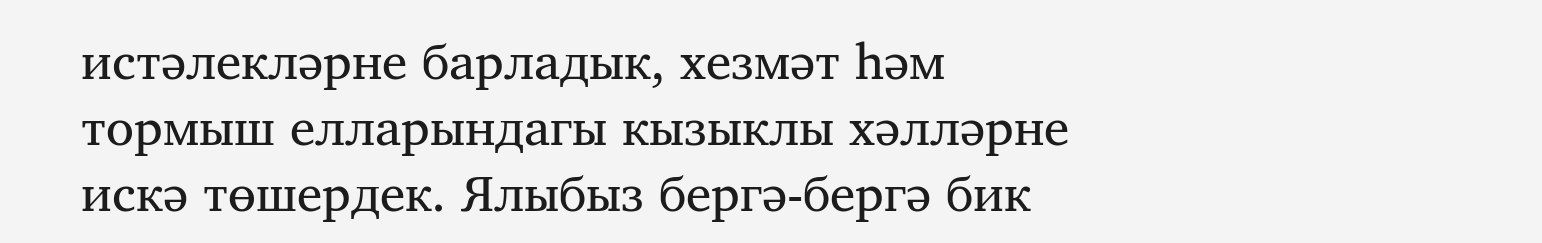истәлекләрне барладык, хезмәт һәм тормыш елларындагы кызыклы хәлләрне искә төшердек. Ялыбыз бергә-бергә бик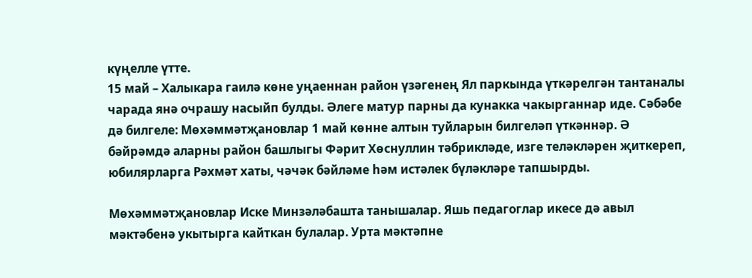күңелле үтте.
15 май – Халыкара гаилә көне уңаеннан район үзәгенең Ял паркында үткәрелгән тантаналы чарада янә очрашу насыйп булды. Әлеге матур парны да кунакка чакырганнар иде. Сәбәбе дә билгеле: Мөхәммәтҗановлар 1 май көнне алтын туйларын билгеләп үткәннәр. Ә бәйрәмдә аларны район башлыгы Фәрит Хөснуллин тәбрикләде, изге теләкләрен җиткереп, юбилярларга Рәхмәт хаты, чәчәк бәйләме һәм истәлек бүләкләре тапшырды.

Мөхәммәтҗановлар Иске Минзәләбашта танышалар. Яшь педагоглар икесе дә авыл мәктәбенә укытырга кайткан булалар. Урта мәктәпне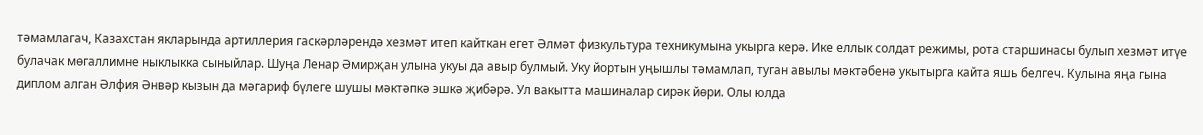тәмамлагач, Казахстан якларында артиллерия гаскәрләрендә хезмәт итеп кайткан егет Әлмәт физкультура техникумына укырга керә. Ике еллык солдат режимы, рота старшинасы булып хезмәт итүе булачак мөгаллимне ныклыкка сыныйлар. Шуңа Ленар Әмирҗан улына укуы да авыр булмый. Уку йортын уңышлы тәмамлап, туган авылы мәктәбенә укытырга кайта яшь белгеч. Кулына яңа гына диплом алган Әлфия Әнвәр кызын да мәгариф бүлеге шушы мәктәпкә эшкә җибәрә. Ул вакытта машиналар сирәк йөри. Олы юлда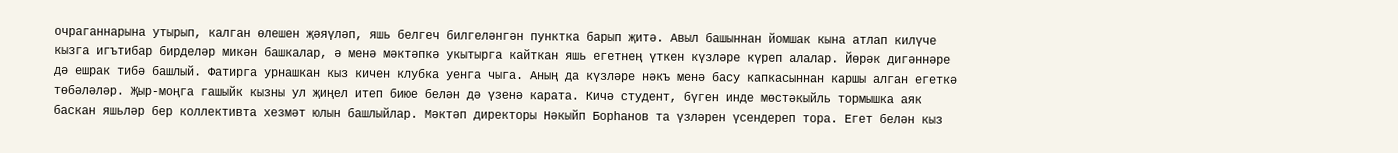очраганнарына утырып, калган өлешен җәяүләп, яшь белгеч билгеләнгән пунктка барып җитә. Авыл башыннан йомшак кына атлап килүче кызга игътибар бирделәр микән башкалар, ә менә мәктәпкә укытырга кайткан яшь егетнең үткен күзләре күреп алалар. Йөрәк дигәннәре дә ешрак тибә башлый. Фатирга урнашкан кыз кичен клубка уенга чыга. Аның да күзләре нәкъ менә басу капкасыннан каршы алган егеткә төбәләләр. Җыр-моңга гашыйк кызны ул җиңел итеп биюе белән дә үзенә карата. Кичә студент, бүген инде мөстәкыйль тормышка аяк баскан яшьләр бер коллективта хезмәт юлын башлыйлар. Мәктәп директоры Нәкыйп Борһанов та үзләрен үсендереп тора. Егет белән кыз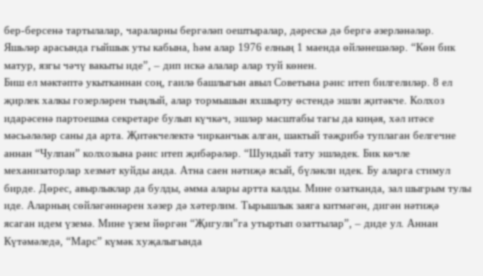бер-берсенә тартылалар, чараларны бергәләп оештыралар, дәрескә дә бергә әзерләнәләр. Яшьләр арасында гыйшык уты кабына, һәм алар 1976 елның 1 маенда өйләнешәләр. “Көн бик матур, язгы чәчү вакыты иде”, – дип искә алалар алар туй көнен.
Биш ел мәктәптә укытканнан соң, гаилә башлыгын авыл Советына рәис итеп билгелиләр. 8 ел җирлек халкы гозерләрен тыңлый, алар тормышын яхшырту өстендә эшли җитәкче. Колхоз идарәсенә партоешма секретаре булып күчкәч, эшләр масштабы тагы да киңәя, хәл итәсе мәсьәләләр саны да арта. Җитәкчелектә чирканчык алган, шактый тәҗрибә туплаган белгечне аннан “Чулпан” колхозына рәис итеп җибәрәләр. “Шундый тату эшләдек. Бик көчле механизаторлар хезмәт куйды анда. Атна саен нәтиҗә ясый, бүләкли идек. Бу аларга стимул бирде. Дөрес, авырлыклар да булды, әмма алары артта калды. Мине озатканда, зал шыгрым тулы иде. Аларның сөйләгәннәрен хәзер дә хәтерлим. Тырышлык заяга китмәгән, дигән нәтиҗә ясаган идем үземә. Мине үзем йөргән “Җигули”га утыртып озаттылар”, – диде ул. Аннан Күтәмәледә, “Марс” күмәк хуҗалыгында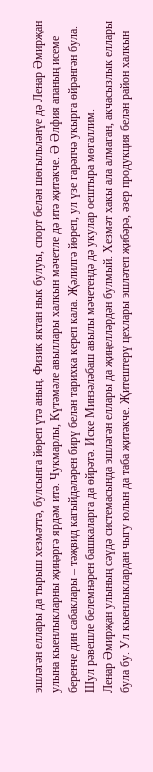эшләгән еллары да тырыш хезмәттә, булсынга йөреп үтә аның. Физик яктан нык булуы, спорт белән шөгыльләнүе дә Ленар Әмирҗан улына кыенлыкларны җиңәргә ярдәм итә. Чукмарлы, Күтәмәле авыллары халкын мәчетле дә итә җитәкче. Ә Әлфия апаның исеме беренче дин сабаклары – тәҗвид кагыйдәләрен бирү белән тарихка кереп кала. Җәлилгә йөреп, ул үзе гарәпчә укырга өйрәнгән була. Шул рәвешле белемнәрен башкаларга да өйрәтә. Иске Минзәләбаш авылы мәчетендә дә укулар оештыра мөгаллим.
Ленар Әмирҗан улының сәүдә системасында эшләгән еллары да җиңелләрдән булмый. Хезмәт хакы ала алмаган, акчасызлык еллары була бу. Ул кыенлыклардан чыгу юлын да таба җитәкче. Җитештерү цехлары эшләтеп җибәрә, әзер продукция белән район халкын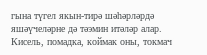гына түгел якын-тирә шәһәрләрдә яшәүчеләрне дә тәэмин итәләр алар. Кисель, помадка, коймак оны, токмач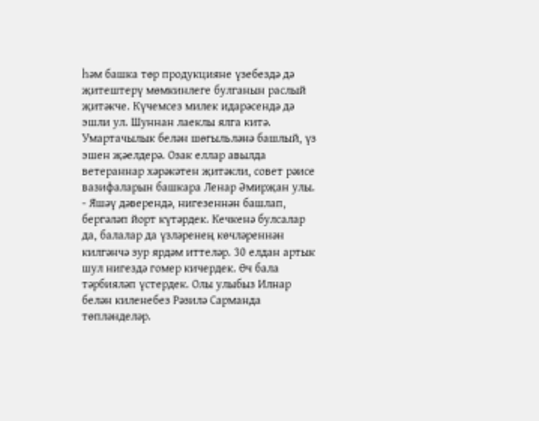һәм башка төр продукцияне үзебездә дә җитештерү мөмкинлеге булганын раслый җитәкче. Күчемсез милек идарәсендә дә эшли ул. Шуннан лаеклы ялга китә. Умартачылык белән шөгыльләнә башлый, үз эшен җәелдерә. Озак еллар авылда ветераннар хәрәкәтен җитәкли, совет рәисе вазифаларын башкара Ленар Әмирҗан улы.
- Яшәү дәверендә, нигезеннән башлап, бергәләп йорт күтәрдек. Кечкенә булсалар да, балалар да үзләренең көчләреннән килгәнчә зур ярдәм иттеләр. 30 елдан артык шул нигездә гомер кичердек. Өч бала тәрбияләп үстердек. Олы улыбыз Илнар белән киленебез Рәзилә Сарманда төпләнделәр.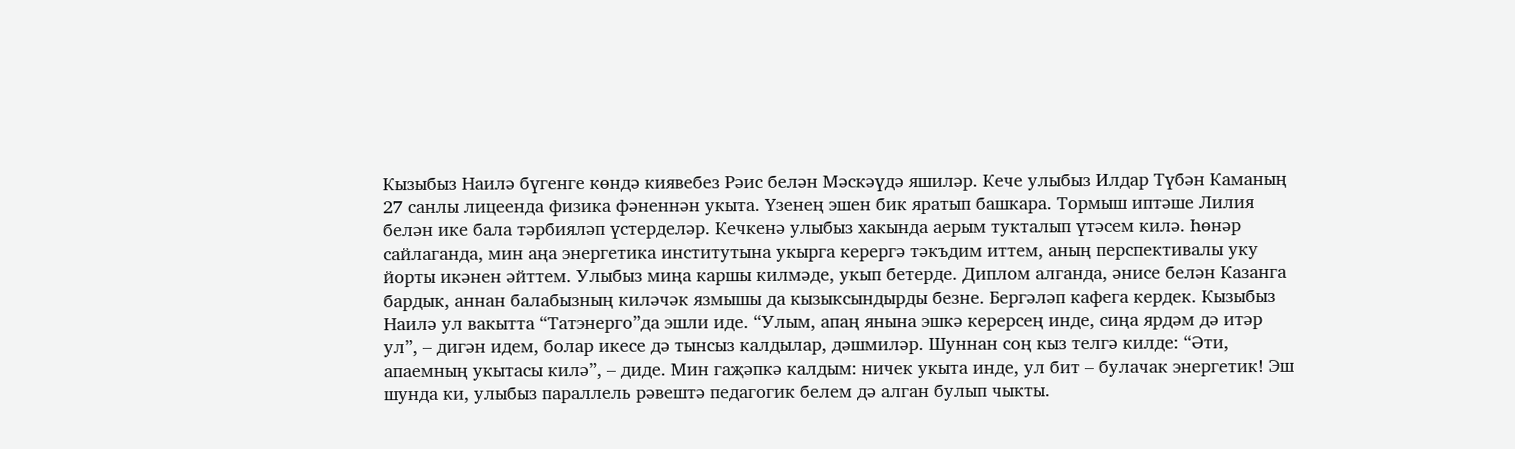Кызыбыз Наилә бүгенге көндә киявебез Рәис белән Мәскәүдә яшиләр. Кече улыбыз Илдар Түбән Каманың 27 санлы лицеенда физика фәненнән укыта. Үзенең эшен бик яратып башкара. Тормыш иптәше Лилия белән ике бала тәрбияләп үстерделәр. Кечкенә улыбыз хакында аерым тукталып үтәсем килә. Һөнәр сайлаганда, мин аңа энергетика институтына укырга керергә тәкъдим иттем, аның перспективалы уку йорты икәнен әйттем. Улыбыз миңа каршы килмәде, укып бетерде. Диплом алганда, әнисе белән Казанга бардык, аннан балабызның киләчәк язмышы да кызыксындырды безне. Бергәләп кафега кердек. Кызыбыз Наилә ул вакытта “Татэнерго”да эшли иде. “Улым, апаң янына эшкә керерсең инде, сиңа ярдәм дә итәр ул”, – дигән идем, болар икесе дә тынсыз калдылар, дәшмиләр. Шуннан соң кыз телгә килде: “Әти, апаемның укытасы килә”, – диде. Мин гаҗәпкә калдым: ничек укыта инде, ул бит – булачак энергетик! Эш шунда ки, улыбыз параллель рәвештә педагогик белем дә алган булып чыкты.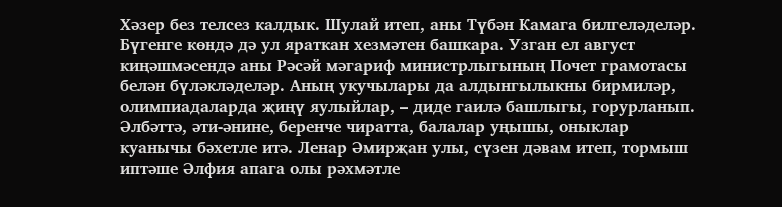Хәзер без телсез калдык. Шулай итеп, аны Түбән Камага билгеләделәр. Бүгенге көндә дә ул яраткан хезмәтен башкара. Узган ел август киңәшмәсендә аны Рәсәй мәгариф министрлыгының Почет грамотасы белән бүләкләделәр. Аның укучылары да алдынгылыкны бирмиләр, олимпиадаларда җиңү яулыйлар, – диде гаилә башлыгы, горурланып.
Әлбәттә, әти-әнине, беренче чиратта, балалар уңышы, оныклар куанычы бәхетле итә. Ленар Әмирҗан улы, сүзен дәвам итеп, тормыш иптәше Әлфия апага олы рәхмәтле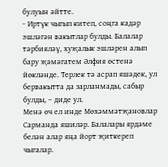булуын әйтте.
- Иртүк чыгып китеп, соңга кадәр эшләгән вакытлар булды. Балалар тәрбияләү, хуҗалык эшләрен алып бару җәмәгатем Әлфия өстенә йөкләнде. Терлек тә асрап яшәдек, ул бервакытта да зарланмады, сабыр булды, – диде ул.
Менә өч ел инде Мөхәммәтҗановлар Сарманда яшиләр. Балалары ярдәме белән алар яңа йорт җиткереп чыгалар.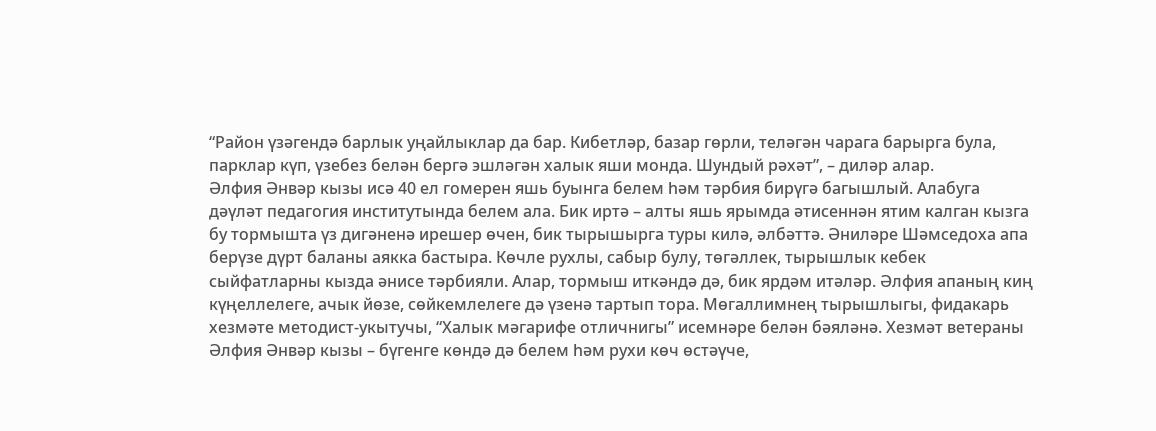“Район үзәгендә барлык уңайлыклар да бар. Кибетләр, базар гөрли, теләгән чарага барырга була, парклар күп, үзебез белән бергә эшләгән халык яши монда. Шундый рәхәт”, – диләр алар.
Әлфия Әнвәр кызы исә 40 ел гомерен яшь буынга белем һәм тәрбия бирүгә багышлый. Алабуга дәүләт педагогия институтында белем ала. Бик иртә – алты яшь ярымда әтисеннән ятим калган кызга бу тормышта үз дигәненә ирешер өчен, бик тырышырга туры килә, әлбәттә. Әниләре Шәмседоха апа берүзе дүрт баланы аякка бастыра. Көчле рухлы, сабыр булу, төгәллек, тырышлык кебек сыйфатларны кызда әнисе тәрбияли. Алар, тормыш иткәндә дә, бик ярдәм итәләр. Әлфия апаның киң күңеллелеге, ачык йөзе, сөйкемлелеге дә үзенә тартып тора. Мөгаллимнең тырышлыгы, фидакарь хезмәте методист-укытучы, “Халык мәгарифе отличнигы” исемнәре белән бәяләнә. Хезмәт ветераны Әлфия Әнвәр кызы – бүгенге көндә дә белем һәм рухи көч өстәүче,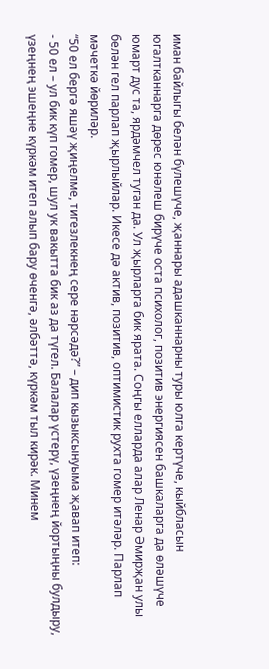иман байлыгы белән бүлешүче, җаннары адашканнарны туры юлга кертүче, кыйбласын югалтканнарга дөрес юнәлеш бирүче оста психолог, позитив энергиясен башкаларга да өләшүче юмарт дус та, ярдәмчел туган да. Ул җырларга бик ярата. Соңгы елларда алар Ленар Әмирҗан улы белән гел парлап җырлыйлар. Икесе дә актив, позитив, оптимистик рухта гомер итәләр. Парлап мәчеткә йөриләр.
“50 ел бергә яшәү җиңелме, тигезлекнең сере нәрсәдә?” – дип кызыксынуыма җавап итеп:
- 50 ел – ул бик күп гомер, шул ук вакытта бик аз да түгел. Балалар үстерү, үзеңнең йортыңны булдыру, үзеңнең эшеңне күркәм итеп алып бару өченгә, әлбәттә, күркәм тыл кирәк. Минем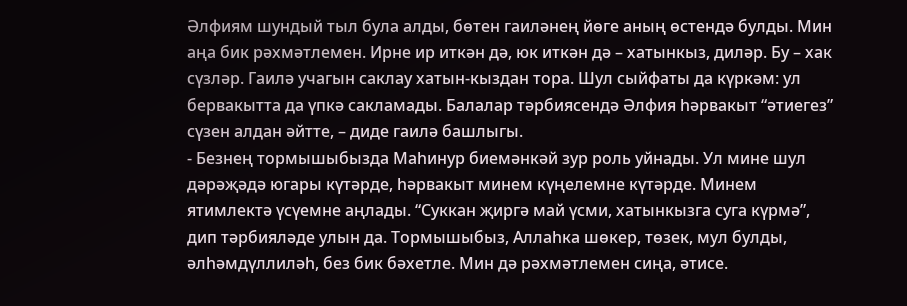Әлфиям шундый тыл була алды, бөтен гаиләнең йөге аның өстендә булды. Мин аңа бик рәхмәтлемен. Ирне ир иткән дә, юк иткән дә – хатынкыз, диләр. Бу – хак сүзләр. Гаилә учагын саклау хатын-кыздан тора. Шул сыйфаты да күркәм: ул бервакытта да үпкә сакламады. Балалар тәрбиясендә Әлфия һәрвакыт “әтиегез” сүзен алдан әйтте, – диде гаилә башлыгы.
- Безнең тормышыбызда Маһинур биемәнкәй зур роль уйнады. Ул мине шул дәрәҗәдә югары күтәрде, һәрвакыт минем күңелемне күтәрде. Минем ятимлектә үсүемне аңлады. “Суккан җиргә май үсми, хатынкызга суга күрмә”, дип тәрбияләде улын да. Тормышыбыз, Аллаһка шөкер, төзек, мул булды, әлһәмдүллиләһ, без бик бәхетле. Мин дә рәхмәтлемен сиңа, әтисе.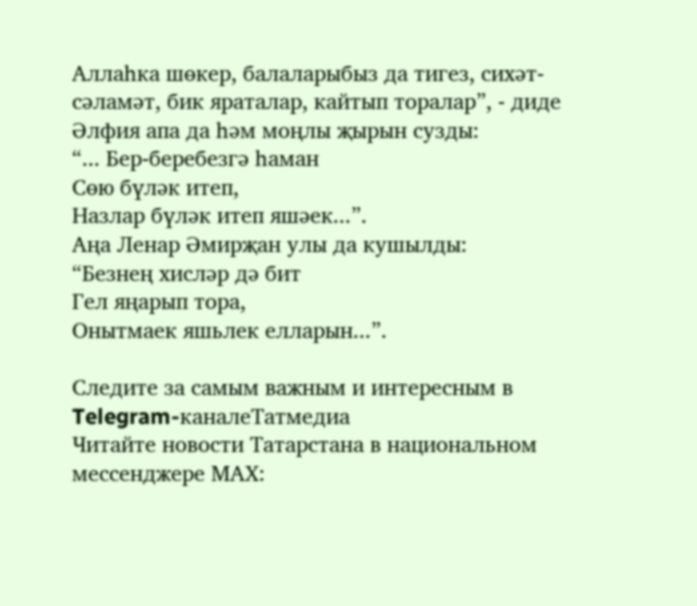Аллаһка шөкер, балаларыбыз да тигез, сихәт-сәламәт, бик яраталар, кайтып торалар”, - диде Әлфия апа да һәм моңлы җырын сузды:
“... Бер-беребезгә һаман
Сөю бүләк итеп,
Назлар бүләк итеп яшәек...”.
Аңа Ленар Әмирҗан улы да кушылды:
“Безнең хисләр дә бит
Гел яңарып тора,
Онытмаек яшьлек елларын...”.

Следите за самым важным и интересным в Telegram-каналеТатмедиа
Читайте новости Татарстана в национальном мессенджере MАХ: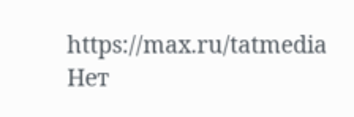https://max.ru/tatmedia
Нет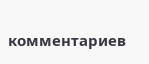комментариев